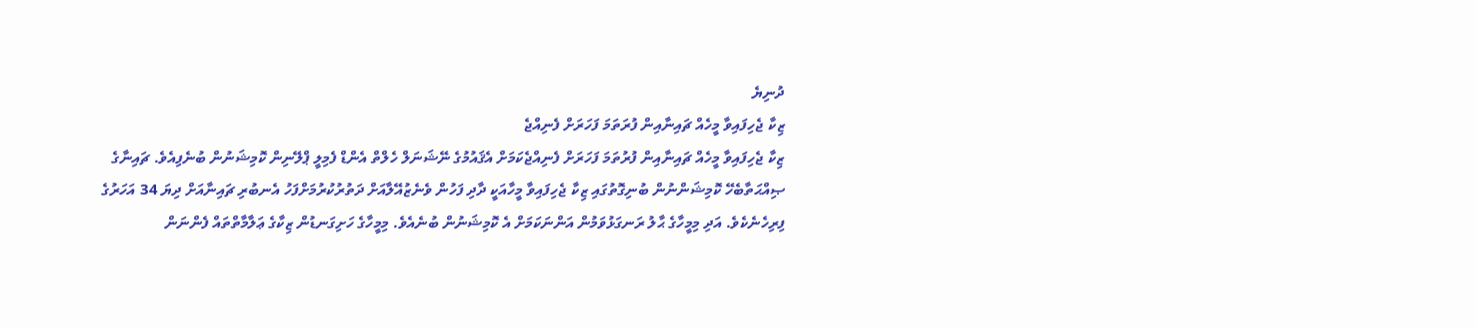ދުނިޔެ
ޒިކާ ޖެހިފައިވާ މީހެއް ޗައިނާއިން ފުރަތަމަ ފަހަރަށް ފެނިއްޖެ
ޒިކާ ޖެހިފައިވާ މީހެއް ޗައިނާއިން ފުރުތަމަ ފަހަރަށް ފެނިއްޖެކަމަށް އެޤައުމުގެ ނޭޝަނަލް ހެލްތް އެންޑް ފެމިލީ ޕްލޭނިން ކޮމިޝަނުން ބުނެފިއެވެ. ޗައިނާގެ ޞިއްޙަތާބެހޭ ކޮމިޝަންނުން ބުނިގޮތުގައި ޒިކާ ޖެހިފައިވާ މީހާއަކީ ދާދި ފަހުން ވެނެޒުއޭލާއަށް ދަތުރުކުރުމަށްފަހު އެނބުރި ޗައިނާއަށް ދިޔަ 34 އަހަރުގެ ފިރިހެނެކެވެ. އަދި މިމީހާގެ ޙާލު ރަނގަޅުވަމުން އަންނަކަމަށް އެ ކޮމިޝަނުން ބުނެއެވެ. މިމީހާގެ ހަށިގަނޑުން ޒިކާގެ ޢަލާމާތްތައް ފެންނަން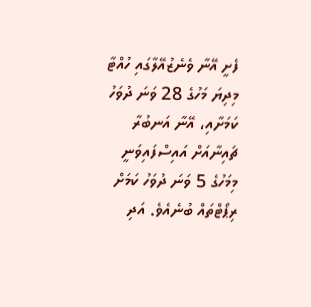ފެށީ އޭނާ ވެނެޒުއޭލާގައި ހުއްޓާ މިދިޔަ މަހުގެ 28 ވަނަ ދުވަހު ކަމަށާއި، އޭނާ އަނބުރާ ޗައިނާއަށް އައިސްފައިވަނީ މިމަހުގެ 5 ވަނަ ދުވަހު ކަމަށް ރިޕޯޓްތައް ބުނެއެވެ. އަދި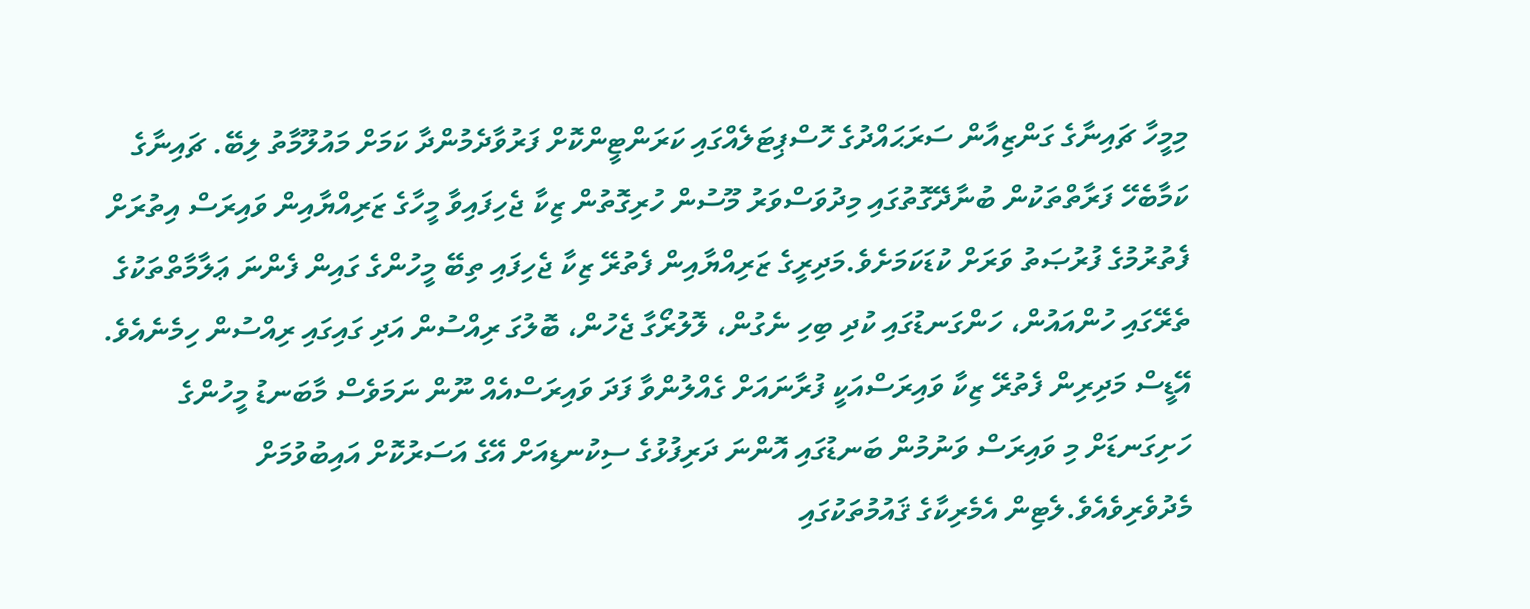މިމީހާ ޗައިނާގެ ގަންޒިއާން ސަރަޙައްދުގެ ހޮސްޕިޓަލެއްގައި ކަރަންޓީންކޮށް ފަރުވާދެމުންދާ ކަމަށް މައުލޫމާތު ލިބޭ. ޗައިނާގެ ކަމާބެހޭ ފަރާތްތަކުން ބުނާދޭގޮތުގައި މިދުވަސްވަރު މޫސުން ހުރިގޮތުން ޒިކާ ޖެހިފައިވާ މީހާގެ ޒަރިއްޔާއިން ވައިރަސް އިތުރަށް ފެތުރުމުގެ ފުރުޞަތު ވަރަށް ކުޑަކަމަށެވެ.މަދިރީގެ ޒަރިއްޔާއިން ފެތުރޭ ޒިކާ ޖެހިފައި ތިބޭ މީހުންގެ ގައިން ފެންނަ ޢަލާމާތްތަކުގެ ތެރޭގައި ހުންއައުން، ހަންގަނޑުގައި ކުދި ބިހި ނެގުން، ލޮލުރޯގާ ޖެހުން، ބޮލުގަ ރިއްސުން އަދި ގައިގައި ރިއްސުން ހިމެނެއެވެ. އޭޑީސް މަދިރިން ފެތުރޭ ޒިކާ ވައިރަސްއަކީ ފުރާނައަށް ގެއްލުންވާ ފަދަ ވައިރަސްއެއް ނޫން ނަމަވެސް މާބަނޑު މީހުންގެ ހަށިގަނޑަށް މި ވައިރަސް ވަނުމުން ބަނޑުގައި އޮންނަ ދަރިފުޅުގެ ސިކުނޑިއަށް އޭގެ އަސަރުކޮށް އައިބުވުމަށް މެދުވެރިވެއެވެ.ލެޓިން އެމެރިކާގެ ޤައުމުތަކުގައި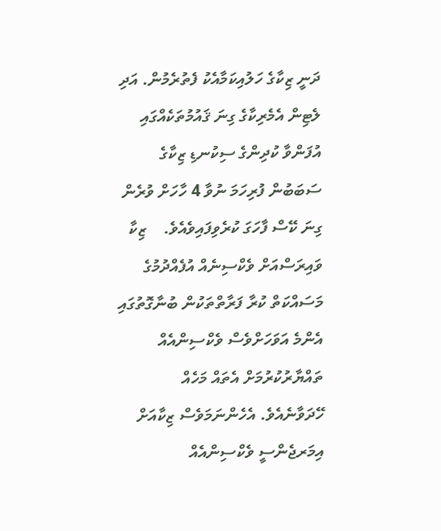ދަނީ ޒިކާގެ ހަލުއިކަމާއެކު ފެތުރެމުން. އަދި ލެޓިން އެމެރިކާގެ ގިނަ ޤައުމުތަކެއްގައި އުފަންވާ ކުދިންގެ ސިކުނޑި ޒިކާގެ ސަބަބުން ފުރިހަމަ ނުވާ 4 ހާހަށް ވުރެން ގިނަ ކޭސް ފާހަގަ ކުރެވިފައިވެއެވެ.    ޒިކާ ވައިރަސްއަށް ވެކްސިނެއް އުފެއްދުމުގެ މަސައްކަތް ކުރާ ފަރާތްތަކުން ބުނާގޮތުގައި އެންމެ އަވަހަށްވެސް ވެކްސިންއެއް ތައްޔާރުކުރުމަށް އެތައް މަހެއް ހޭދަވާނެއެވެ. އެހެންނަމަވެސް ޒިކާއަށް އިމަރޖެންސީ ވެކްސިންއެއް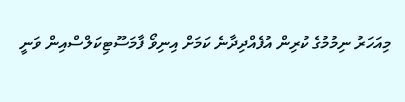މިއަހަރު ނިމުމުގެ ކުރިން އުފެއްދިދާނެ ކަމަށް އިނިވޯ ފާމަސޫޓިކަލްސްއިން ވަނީ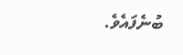ބުނެފައެވެ.